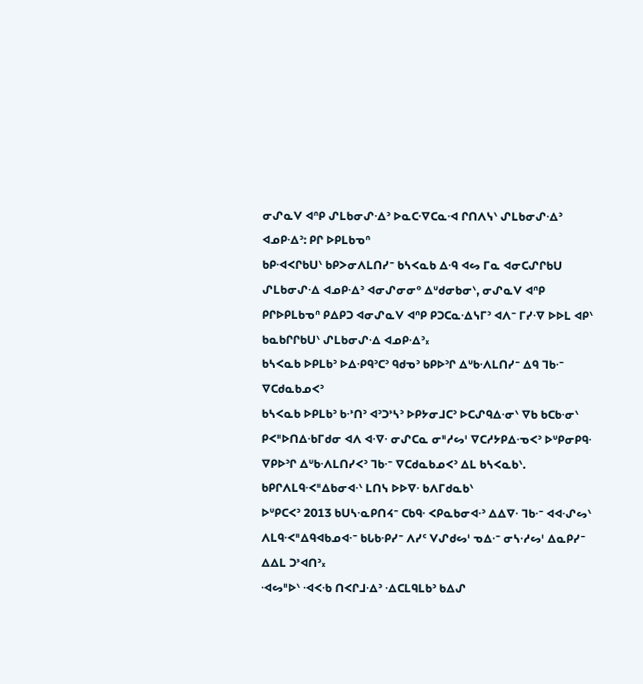ᓂᔑᓇᐯ ᐊᐢᑭ ᔑᒪᑲᓂᔑᐎᐣ ᐅᓇᑕᐌᑕᓇᐗ ᒋᑎᐱᓭᐠ ᔑᒪᑲᓂᔑᐎᐣ ᐊᓄᑭᐎᐣ: ᑭᒋ ᐅᑭᒪᑲᓀᐢ
ᑲᑭᐗᐸᒋᑲᑌᐠ ᑲᑭᐳᓂᐱᒪᑎᓯᐨ ᑲᓴᐸᓇᑲ ᐃᑴ ᐊᔕ ᒥᓇ ᐊᓂᑕᔑᒋᑲᑌ ᔑᒪᑲᓂᔑᐎ ᐊᓄᑭᐎᐣ ᐊᓂᔑᓂᓂᐤ ᐃᐡᑯᓂᑲᓂᐠ, ᓂᔑᓇᐯ ᐊᐢᑭ ᑭᒋᐅᑭᒪᑲᓀᐢ ᑭᐃᑭᑐ ᐊᓂᔑᓇᐯ ᐊᐢᑭ ᑭᑐᑕᓇᐎᓭᒥᐣ ᐊᐱᐨ ᒥᓯᐌ ᐅᐅᒪ ᐊᑭᐠ ᑲᓇᑲᒋᒋᑲᑌᐠ ᔑᒪᑲᓂᔑᐎ ᐊᓄᑭᐎᐣ᙮
ᑲᓴᐸᓇᑲ ᐅᑭᒪᑲᐣ ᐅᐃᐧᑭᑫᐣᑕᐣ ᑫᑯᓀᐣ ᑲᑭᐅᐣᒋ ᐃᐡᑲᐧᐱᒪᑎᓯᐨ ᐃᑫ ᒣᑲᐧᐨ ᐁᑕᑯᓇᑲᓄᐸᐣ
ᑲᓴᐸᓇᑲ ᐅᑭᒪᑲᐣ ᑲᐧᕑᑎᐣ ᐊᐣᑐᕑᓴᐣ ᐅᑭᔭᓂᒧᑕᐣ ᐅᑕᔑᑫᐃᐧᓂᐠ ᐁᑲ ᑲᑕᑲᐧᓂᐠ ᑭᐸᐦᐅᑎᐃᐧᑲᒥᑯᓂ ᐊᐱ ᐊᐧᐁᐧ ᓂᔑᑕᓇ ᓂᐦᓱᔕᑊ ᐁᑕᓱᔭᑭᐃᐧᓀᐸᐣ ᐅᐡᑭᓂᑭᑫᐧ ᐁᑭᐅᐣᒋ ᐃᐡᑲᐧᐱᒪᑎᓯᐸᐣ ᒣᑲᐧᐨ ᐁᑕᑯᓇᑲᓄᐸᐣ ᐃᒪ ᑲᓴᐸᓇᑲᐠ.
ᑲᑭᒋᐱᒪᑫᐧᐸᐦᐃᑲᓂᐊᐧᐠ ᒪᑎᓭ ᐅᐅᐁᐧ ᑲᐱᒥᑯᓇᑲᐠ
ᐅᐡᑭᑕᐸᐣ 2013 ᑲᑌᓴᐧᓇᑭᑎᔦᐨ ᑕᑲᑫᐧ ᐸᑭᓇᑲᓂᐊᐧᐣ ᐃᐃᐁᐧ ᒣᑲᐧᐨ ᐊᐊᐧᔑᔕᐠ ᐱᒪᑫᐧᐸᐦᐃᑫᐊᑲᓄᐊᐧᐨ ᑲᒐᑲᐧᑭᓯᐨ ᐱᓯᑦ ᐯᔑᑯᔕᑊ ᓀᐃᐧᐨ ᓂᓴᐧᓱᔕᑊ ᐃᓇᑭᓯᐨ ᐃᐃᒪ ᑐᕑᐊᑎᐣ᙮
ᐗᔕᐦᐅᐠ ᐗᐸᑾ ᑎᐸᒋᒧᐎᐣ ᐎᑕᒪᑫᒪᑲᐣ ᑲᐃᔑ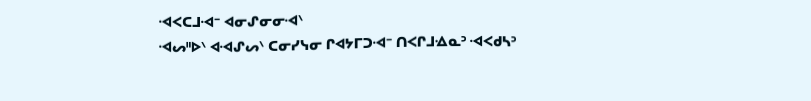ᐗᐸᑕᒧᐗᐨ ᐊᓂᔑᓂᓂᐗᐠ
ᐗᔕᐦᐅᐠ ᐊᐗᔑᔕᐠ ᑕᓂᓯᓭᓂ ᒋᐊᔭᒥᑐᐗᐨ ᑎᐸᒋᒧᐎᓇᐣ ᐗᐸᑯᓴᐣ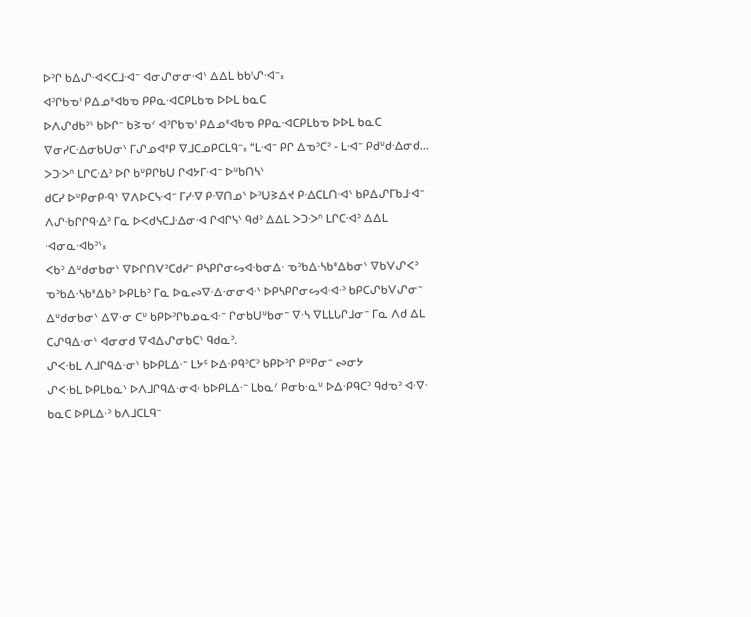ᐅᐣᒋ ᑲᐃᔑᐗᐸᑕᒧᐗᐨ ᐊᓂᔑᓂᓂᐗᐠ ᐃᐃᒪ ᑲᑲᑊᔑᐗᐨ᙮
ᐊᐣᒋᑲᓀᑊ ᑭᐃᓄᐦᐊᑲᓀ ᑭᑭᓇᐗᑕᑭᒪᑲᓀ ᐅᐅᒪ ᑲᓇᑕ
ᐅᐱᔑᑯᑲᐣᐠ ᑲᐅᒋᐨ ᑲᕒᓀᐟ ᐊᐣᒋᑲᓀᑊ ᑭᐃᓄᐦᐊᑲᓀ ᑭᑭᓇᐗᑕᑭᒪᑲᓀ ᐅᐅᒪ ᑲᓇᑕ ᐁᓂᓯᑕᐎᓂᑲᑌᓂᐠ ᒥᔑᓄᐊᐦᑭ ᐁᒧᑕᓄᑭᑕᒪᑫᐨ᙮ “ᒪᐗᐨ ᑭᒋ ᐃᓀᐣᑕᐣ - ᒪᐗᐨ ᑭᑯᐡᑯᐎᓂᑯ...
ᐳᑐᑀᐢ ᒪᒋᑕᐎᐣ ᐅᒋ ᑲᐡᑭᒋᑲᑌ ᒋᐊᔭᒥᐗᐨ ᐅᐡᑲᑎᓴᐠ
ᑯᑕᓯ ᐅᐡᑭᓂᑭᑴᐠ ᐁᐱᐅᑕᓭᐗᐨ ᒥᓯᐌ ᑭᐌᑎᓄᐠ ᐅᐣᑌᕒᐃᔪ ᑭᐎᑕᒪᑎᐗᐠ ᑲᑭᐃᔑᒥᑲᒧᐗᐨ ᐱᔑᑾᒋᒋᑫᐎᐣ ᒥᓇ ᐅᐸᑯᓭᑕᒧᐎᓂᐗ ᒋᐊᒋᓭᐠ ᑫᑯᐣ ᐃᐃᒪ ᐳᑐᑀᐢ ᒪᒋᑕᐗᐣ ᐃᐃᒪ ᐗᓂᓇᐗᑲᐣᐠ᙮
ᐸᑲᐣ ᐃᐡᑯᓂᑲᓂᐠ ᐁᐅᒋᑎᐯᐣᑕᑯᓯᐨ ᑭᓴᑭᒋᓂᔕᐊᐧᑲᓂᐃᐧ ᓀᐣᑲᐃᐧᓴᑲᐦᐃᑲᓂᐠ ᐁᑲᐯᔑᐸᐣ
ᓀᐣᑲᐃᐧᓴᑲᐦᐃᑲᐣ ᐅᑭᒪᑲᐣ ᒥᓇ ᐅᓇᔓᐁᐧᐃᐧᓂᓂᐊᐧᐠ ᐅᑭᓴᑭᒋᓂᔕᐊᐧᐊᐧᐣ ᑲᑭᑕᔑᑲᐯᔑᓂᐨ ᐃᐡᑯᓂᑲᓂᐠ ᐃᐁᐧᓂ ᑕᐡ ᑲᑭᐅᐣᒋᑲᓄᓇᐊᐧᐨ ᒋᓂᑲᑌᐡᑲᓂᐨ ᐁᐧᓴ ᐁᒪᒪᒐᒋᒧᓂᐨ ᒥᓇ ᐱᑯ ᐃᒪ ᑕᔑᑫᐃᐧᓂᐠ ᐊᓂᓂᑯ ᐁᐊᐃᔑᓂᑲᑕᐠ ᑫᑯᓇᐣ.
ᔑᐸᐧᑲᒪ ᐱᒧᒋᑫᐃᐧᓂᐠ ᑲᐅᑭᒪᐃᐧᐨ ᒪᔭᑦ ᐅᐃᐧᑭᑫᐣᑕᐣ ᑲᑭᐅᐣᒋ ᑭᐡᑭᓂᐨ ᔓᓂᔭ
ᔑᐸᐧᑲᒪ ᐅᑭᒪᑲᓇᐠ ᐅᐱᒧᒋᑫᐃᐧᓂᐊᐧ ᑲᐅᑭᒪᐃᐧᐨ ᒪᑲᓇᐟ ᑭᓂᑲᐧᓇᐡ ᐅᐃᐧᑭᑫᑕᐣ ᑫᑯᓀᐣ ᐊᐧᐁᐧ ᑲᓇᑕ ᐅᑭᒪᐃᐧᐣ ᑲᐱᒧᑕᒪᑫᐨ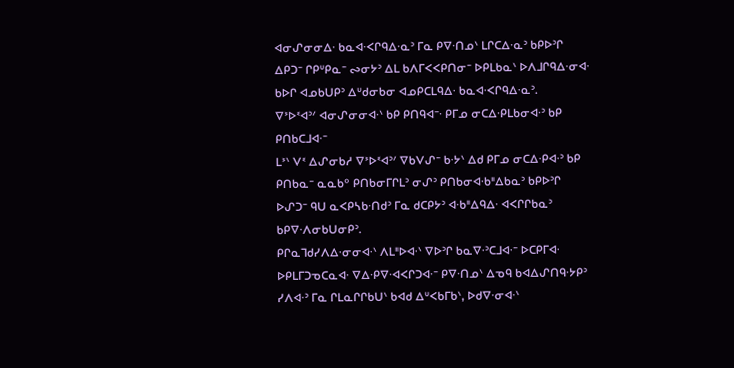ᐊᓂᔑᓂᓂᐃᐧ ᑲᓇᐊᐧᐸᒋᑫᐃᐧᓇᐣ ᒥᓇ ᑭᐁᐧᑎᓄᐠ ᒪᒋᑕᐃᐧᓇᐣ ᑲᑭᐅᐣᒋ ᐃᑭᑐᐨ ᒋᑭᐡᑭᓇᐨ ᔓᓂᔭᐣ ᐃᒪ ᑲᐱᒥᐸᐸᑭᑎᓂᐨ ᐅᑭᒪᑲᓇᐠ ᐅᐱᒧᒋᑫᐃᐧᓂᐊᐧ ᑲᐅᒋ ᐊᓄᑲᑌᑭᐣ ᐃᐡᑯᓂᑲᓂ ᐊᓄᑭᑕᒪᑫᐃᐧ ᑲᓇᐊᐧᐸᒋᑫᐃᐧᓇᐣ.
ᐁᕑᐅᓫᐊᐣᐟ ᐊᓂᔑᓂᓂᐊᐧᐠ ᑲᑭ ᑭᑎᑫᐊᐨᐧ ᑭᒥᓄ ᓂᑕᐃᐧᑭᒪᑲᓂᐊᐧᐣ ᑲᑭ ᑭᑎᑲᑕᒧᐊᐧᐨ
ᒪᕑᐠ ᐯᓫ ᐃᔑᓂᑲᓱ ᐁᕑᐅᓫᐊᐣᐟ ᐁᑲᐯᔑᐨ ᑲᐧᔭᐠ ᐃᑯ ᑭᒥᓄ ᓂᑕᐃᐧᑭᐊᐧᐣ ᑲᑭ ᑭᑎᑲᓇᐨ ᓇᓇᑲᐤ ᑭᑎᑲᓂᒥᒋᒪᐣ ᓂᔑᐣ ᑭᑎᑲᓂᐊᐧᑲᐦᐃᑲᓇᐣ ᑲᑭᐅᐣᒋ ᐅᔑᑐᐨ ᑫᑌ ᓇᐸᑭᓴᑲᐧᑎᑯᐣ ᒥᓇ ᑯᑕᑭᔭᐣ ᐊᐧᑲᐦᐃᑫᐃᐧ ᐊᐸᒋᒋᑲᓇᐣ ᑲᑭᐁᐧᐱᓂᑲᑌᓂᑭᐣ.
ᑭᒋᓇᒣᑯᓯᐱᐃᐧᓂᓂᐊᐧᐠ ᐱᒪᐦᐅᐊᐧᐠ ᐁᐅᐣᒋ ᑲᓇᐁᐧᐣᑕᒧᐊᐧᐨ ᐅᑕᑭᒥᐊᐧ
ᐅᑭᒪᒥᑐᓀᑕᓇᐊᐧ ᐁᐃᐧᑭᐁᐧᐊᐸᒋᑐᐊᐧᐨ ᑭᐁᐧᑎᓄᐠ ᐃᓀᑫ ᑲᐊᐃᔑᑎᑫᐧᔭᑭᐣ ᓯᐱᐊᐧᐣ ᒥᓇ ᒋᒪᓇᒋᒋᑲᑌᐠ ᑲᐊᑯ ᐃᐡᐸᑲᒥᑲᐠ, ᐅᑯᐁᐧᓂᐊᐧᐠ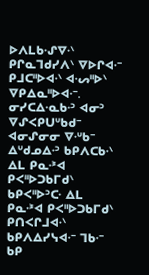ᐅᐱᒪᑲᐧᔑᐁᐧᐠ ᑭᒋᓇᒣᑯᓯᐱᐠ ᐁᐅᒋᐊᐧᐨ ᑭᒧᑕᐦᐅᐊᐧᐠ ᐊᐧᔕᐦᐅᐠ ᐁᑭᐃᓇᐦᐅᐊᐧᐨ.
ᓂᓯᑕᐃᐧᓇᑲᐧᐣ ᐊᓂᐣ ᐁᔑᐸᑭᑌᐡᑲᑯᐨ ᐊᓂᔑᓂᓂ ᐁᐧᐡᑲᐨ ᐃᐡᑯᓄᐃᐧᐣ ᑲᑭᐱᑕᑲᐧᐠ ᐃᒪ ᑭᓇᐧᕑᐊ ᑭᐸᐦᐅᑐᑲᒥᑯᐠ
ᑲᑭᐸᐦᐅᐣᑕᐧ ᐃᒪ ᑭᓇᐧᕑᐊ ᑭᐸᐦᐅᑐᑲᒥᑯᐠ ᑭᑎᐸᒋᒧᐊᐧᐠ ᑲᑭᐱᐃᓯᓭᐊᐧᐨ ᒣᑲᐧᐨ ᑲᑭ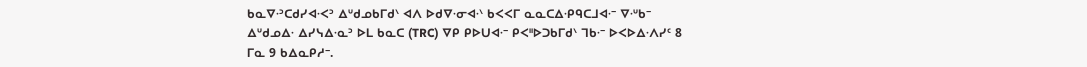ᑲᓇᐁᐧᐣᑕᑯᓯᐊᐧᐸᐣ ᐃᐡᑯᓄᑲᒥᑯᐠ ᐊᐱ ᐅᑯᐁᐧᓂᐊᐧᐠ ᑲᐸᐸᒥ ᓇᓇᑕᐃᐧᑭᑫᑕᒧᐊᐧᐨ ᐁᐧᐡᑲᐨ ᐃᐡᑯᓄᐃᐧ ᐃᓯᓭᐃᐧᓇᐣ ᐅᒪ ᑲᓇᑕ (TRC) ᐁᑭ ᑭᐅᑌᐊᐧᐨ ᑭᐸᐦᐅᑐᑲᒥᑯᐠ ᒣᑲᐧᐨ ᐅᐸᐅᐃᐧᐱᓯᑦ 8 ᒥᓇ 9 ᑲᐃᓇᑭᓱᐨ.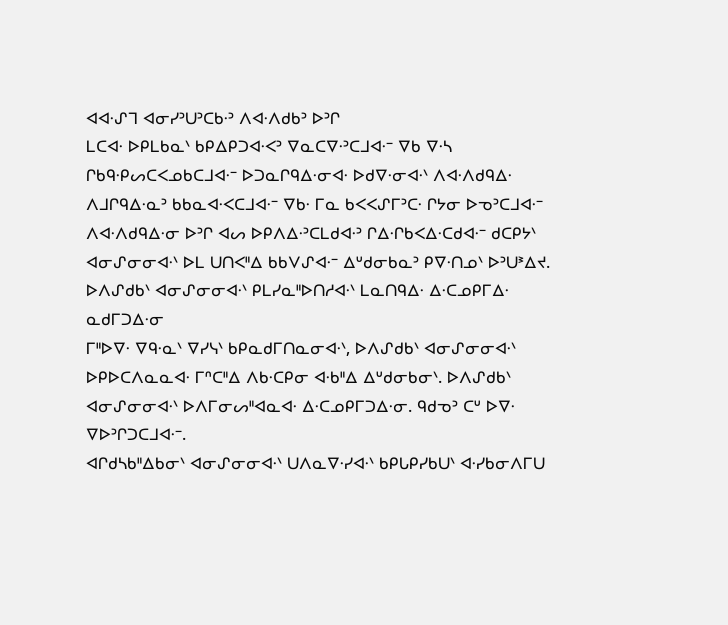ᐊᐊᐧᔑᒣ ᐊᓂᓯᐣᑌᐣᑕᑲᐧᐣ ᐱᐊᐧᐱᑯᑲᐣ ᐅᐣᒋ
ᒪᑕᐊᐧ ᐅᑭᒪᑲᓇᐠ ᑲᑭᐃᑭᑐᐊᐧᐸᐣ ᐁᓇᑕᐁᐧᐣᑕᒧᐊᐧᐨ ᐁᑲ ᐁᐧᓴ ᒋᑲᑫᐧᑭᔕᑕᐸᓄᑲᑕᒧᐊᐧᐨ ᐅᑐᓇᒋᑫᐃᐧᓂᐊᐧ ᐅᑯᐁᐧᓂᐊᐧᐠ ᐱᐊᐧᐱᑯᑫᐃᐧ ᐱᒧᒋᑫᐃᐧᓇᐣ ᑲᑲᓇᐊᐧᐸᑕᒧᐊᐧᐨ ᐁᑲᐧ ᒥᓇ ᑲᐸᐸᔑᒥᐣᑕᐧ ᒋᔭᓂ ᐅᓀᐣᑕᒧᐊᐧᐨ ᐱᐊᐧᐱᑯᑫᐃᐧᓂ ᐅᐣᒋ ᐊᔕ ᐅᑭᐱᐃᐧᐣᑕᒪᑯᐊᐧᐣ ᒋᐃᐧᒋᑲᐸᐃᐧᑕᑯᐊᐧᐨ ᑯᑕᑭᔭᐠ ᐊᓂᔑᓂᓂᐊᐧᐠ ᐅᒪ ᑌᑎᐸᐦᐃ ᑲᑲᐯᔑᐊᐧᐨ ᐃᐡᑯᓂᑲᓇᐣ ᑭᐁᐧᑎᓄᐠ ᐅᐣᑌᕑᐃᔪ.
ᐅᐱᔑᑯᑲᐠ ᐊᓂᔑᓂᓂᐊᐧᐠ ᑭᒪᓯᓇᐦᐅᑎᓱᐊᐧᐠ ᒪᓇᑎᑫᐃᐧ ᐃᐧᑕᓄᑭᒥᐃᐧ ᓇᑯᒥᑐᐃᐧᓂ
ᒥᐦᐅᐁᐧ ᐁᑫᐧᓇᐠ ᐁᓯᓭᐠ ᑲᑭᓇᑯᒥᑎᓇᓂᐊᐧᐠ, ᐅᐱᔑᑯᑲᐠ ᐊᓂᔑᓂᓂᐊᐧᐠ ᐅᑭᐅᑕᐱᓇᓇᐊᐧ ᒥᐢᑕᐦᐃ ᐱᑲᐧᑕᑭᓂ ᐊᐧᑲᐦᐃ ᐃᐡᑯᓂᑲᓂᐠ. ᐅᐱᔑᑯᑲᐠ ᐊᓂᔑᓂᓂᐊᐧᐠ ᐅᐱᒥᓂᔕᐦᐊᓇᐊᐧ ᐃᐧᑕᓄᑭᒥᑐᐃᐧᓂ. ᑫᑯᓀᐣ ᑕᐡ ᐅᐁᐧ ᐁᐅᐣᒋᑐᑕᒧᐊᐧᐨ.
ᐊᒋᑯᓴᑲᐦᐃᑲᓂᐠ ᐊᓂᔑᓂᓂᐊᐧᐠ ᑌᐱᓇᐁᐧᓯᐊᐧᐠ ᑲᑭᒐᑭᓯᑲᑌᐠ ᐊᐧᓯᑲᓂᐱᒥᑌ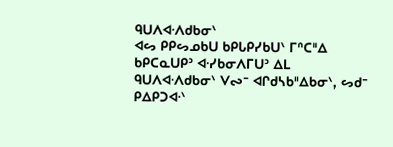ᑫᑌᐱᐊᐧᐱᑯᑲᓂᐠ
ᐊᔕ ᑭᑭᔕᓄᑲᑌ ᑲᑭᒐᑭᓯᑲᑌᐠ ᒥᐢᑕᐦᐃ ᑲᑭᑕᓇᑌᑭᐣ ᐊᐧᓯᑲᓂᐱᒥᑌᐣ ᐃᒪ ᑫᑌᐱᐊᐧᐱᑯᑲᓂᐠ ᐯᔓᐨ ᐊᒋᑯᓴᑲᐦᐃᑲᓂᐠ, ᔕᑯᐨ ᑭᐃᑭᑐᐊᐧᐠ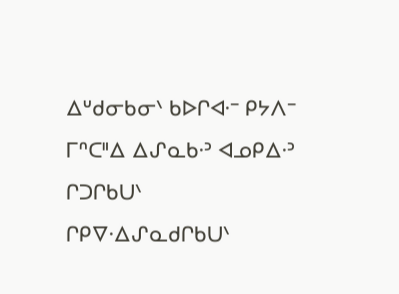ᐃᐡᑯᓂᑲᓂᐠ ᑲᐅᒋᐊᐧᐨ ᑭᔭᐱᐨ ᒥᐢᑕᐦᐃ ᐃᔑᓇᑲᐧᐣ ᐊᓄᑭᐃᐧᐣ ᒋᑐᒋᑲᑌᐠ ᒋᑭᐁᐧᐃᔑᓇᑯᒋᑲᑌᐠ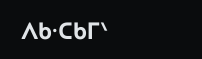ᐱᑲᐧᑕᑲᒥᐠ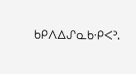ᑲᑭᐱᐃᔑᓇᑲᐧᑭᐸᐣ.